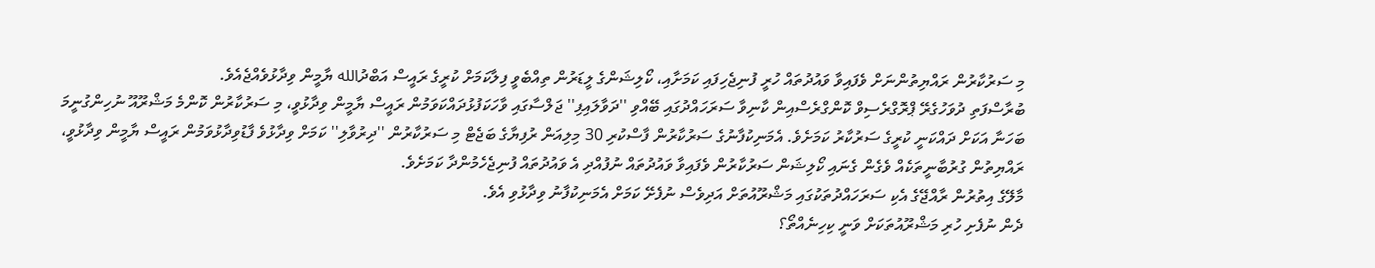މި ސަރުކާރުން ރައްޔިތުންނަށް ވެފައިވާ ވައުދުތައް ހުރީ ފުނިޖެހިފައި ކަމަށާއި، ކޯލިޝަންގެ ލީޑަރުން ތިއްބެވީ ފިލާކަމަށް ކުރީގެ ރައީސް އަބްދުالله ޔާމީން ވިދާޅުވެއްޖެއެވެ.
ބުރާސްފަތި ދުވަހުގެރޭ ޕްރޮގްރެސިވް ކޮންގްރެސްއިން ކާނިވާ ސަރަހައްދުގައި ބޭއްވި ''ދަވާލައިފި'' ޖަލްސާގައި ވާހަކަފުޅުދައްކަވަމުން ރައީސް ޔާމީން ވިދާޅުވީ، މި ސަރުކާރުން ކޮންމެ މަޝްރޫއޫ ނުހިންގުނީމަ ބަހަނާ އަކަށް ދައްކަނީ ކުރީގެ ސަރުކާރު ކަމަށެވެ. އެމަނިކުފާނުގެ ސަރުކާރުން ފާސްކުރި 30 މިލިއަން ރުފިޔާގެ ބަޖެޓް މި ސަރުކާރުން ''ދިރުވާލި'' ކަމަށް ވިދާޅުވެ ފާޑުވިދާޅުވަމުން ރައީސް ޔާމީން ވިދާޅުވީ، ރައްޔިތުން ގުރުބާނީތަކެއް ވެގެން ގެނައި ކޯލިޝަން ސަރުކާރުން ވެފައިވާ ވައުދުތައް ނުފުއްދި އެ ވައުދުތައް ފުނިޖެހެމުންދާ ކަމަށެވެ.
މާލޭގެ އިތުރުން ރާއްޖޭގެ އެކި ސަރަހައްދުތަކުގައި މަޝްރޫއުތަށް އަދިވެސް ނުފެށޭ ކަމަށް އެމަނިކުފާނު ވިދާޅުވި އެވެ.
ދެން ނުފެށި ހުރި މަޝްރޫއުތަކަށް ވަނީ ކިހިނެއްތޯ؟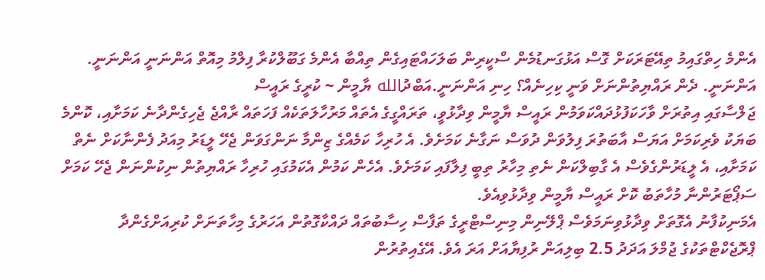އެންމެ ހިތްގައިމު ތިއޭޓަރަކަށް ގޮސް އަޅުގަނޑުމެން ސްކީރިން ބަލަހައްޓައިގެން ތިއްބާ އެންމެ ގަބޫލްކުރާ ފިލްމު މިއޮތް އަންނަނީ އަންނަނީ. އަންނަނީ. ދެން ރައްޔިތުންނަށް ވަނީ ކިހިނެއް؟ ހިނި އަންނަނީ.އަބްދުالله ޔާމީން ~ ކުރީގެ ރައީސް
ޖަލްސާގައި އިތުރަށް ވާހަކަފުޅުދައްކަވަމުން ރައީސް ޔާމީން ވިދާޅުވީ، ތަރައްގީގެ އެތައް މަރުހާލަތަކެއް ފަހަތައް ރާއްޖެ ޖެހިގެންދާނެ ކަމަށާއި، ކޮންމެ ބަޔަކު ވެރިކަމަށް އަޔަސް އާބަތުރަ ފިލުވަން ދުވަސް ނަގާނެ ކަމަށެވެ. އެ ހުރިހާ ކަމެއްގެ ޒިންމާ ނަންގަވަން ޖެހޭ ލީޑަރު މިއަދު ފެންނާކަށް ނެތް ކަމަށާއި، އެ ލީޑަރުންގެވެސް އެ ގާބިލްކަން ނެތި މިހާރު ތިބީ ފިލާފައި ކަމަށެވެ. އެހެން ކަމުން އެކަމުގައި ހުރިހާ ރައްޔިތުން ނިކުންނަން ޖެހޭ ކަމަށް ސަޕޯޓަރުންނާ މުހާތަބު ކޮށް ރައީސް ޔާމީން ވިދާޅުވިއެވެ.
އެމަނިކުފާނު އެގޮތަށް ވިދާޅުވިނަމަވެސް ޕްލޭނިން މިނިސްޓްރީގެ ތަފާސް ހިސާބުތައް ދައްކާގޮތުން އަހަރުގެ މިހާތަނަށް ކުރިއަށްގެންދާ ޕްރޮޖެކްޓްތަކުގެ ޖުމްލަ އަދަދު 2.5 ބިލިއަން ރުފިޔާއަށް އަރަ އެވެ. އޭގެއިތުރުން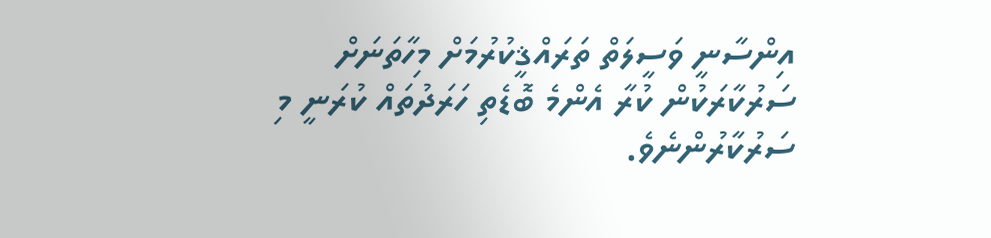އިންސާނީ ވަސީލަތް ތަރައްޤީކުރުމަށް މިހާތަނަށް ސަރުކާރަކުން ކުރާ އެންމެ ބޮޑެތި ހަރަދުތައް ކުރަނީ މި ސަރުކާރުންނެވެ.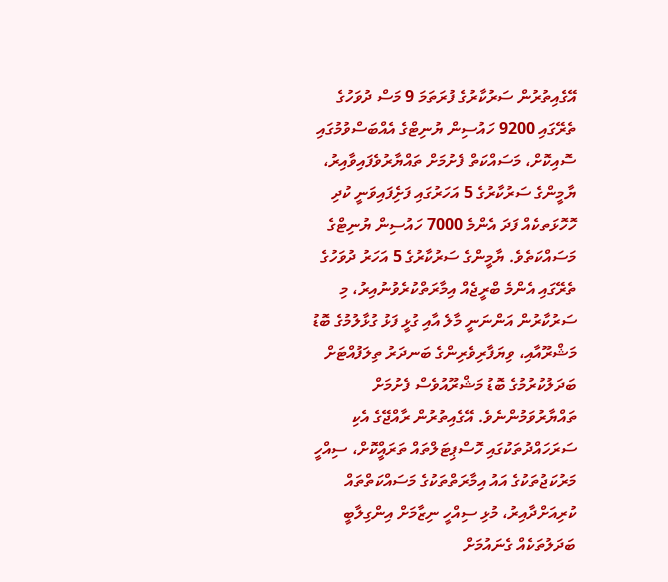އޭގެއިތުރުން ސަރުކާރުގެ ފުރަތަމަ 9 މަސް ދުވަހުގެ ތެރޭގައި 9200 ހައުސިން ޔުނިޓްގެ އެއްބަސްވުމުގައި ސޮއިކޮށް، މަސައްކަތް ފެށުމަށް ތައްޔާރުވެފައިވާއިރު، ޔާމީންގެ ސަރުކާރުގެ 5 އަހަރުގައި ފަށެިފައިވަނީ ކުދި ހޮހޮޅަތކެއް ފަދަ އެންމެ 7000 ހައުސިން ޔުނިޓްގެ މަސައްކަތެވެ. ޔާމީންގެ ސަރުކާރުގެ 5 އަހަރު ދުވަހުގެ ތެރޭގައި އެންމެ ބްރީޖެއް އިމާރަތްކުރެވުނުއިރު، މި ސަރުކާރުން އަންނަނީ މާލެ އާއި ގުޅީ ފަޅު ގުޅާލުމުގެ ބޮޑު މަޝްރޫއާއި، ވިޔަފާރިވެރިންގެ ބަނދަރު ތިލަފުއްޓަށް ބަދަލުކުރުމުގެ ބޮޑު މަޝްރޫއުވެސް ފެށުމަށް ތައްޔާރުވަމުންނެވެ. އޭގެއިތުރުން ރާއްޖޭގެ އެކި ސަރަހައްދުތަކުގައި ހޮސްޕިޓަލްތައް ތަރައްީކޮށް، ސިއްހީ މަރުކަޖުތަކުގެ އައު އިމާރަތްތަކުގެ މަސައްކަތްތައް ކުރިއަށްދާއިރު، މުޅި ސިއްހީ ނިޒާމަށް އިންގިލާބީ ބަދަލުތަކެއް ގެނައުމަށް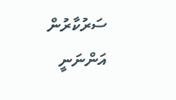ސަރުކާރުން އަންނަނީ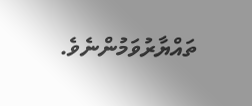ތައްޔާރުވަމުންނެވެ.